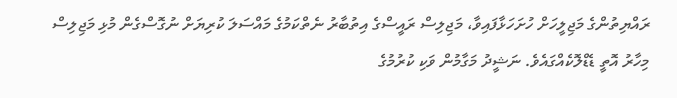ރައްޔިތުންގެ މަޖިލީހަށް ހުށަހަޅާފައިވާ، މަޖިލިސް ރައީސްގެ އިތުބާރު ނެތްކަމުގެ މައްސަލަ ކުރިޔަށް ނުގޮސްގެން މުޅި މަޖިލިސް މިހާރު އޮތީ ޑެޑްލޮކެއްގައެވެ. ނަޝީދު މަގާމުން ވަކި ކުރުމުގެ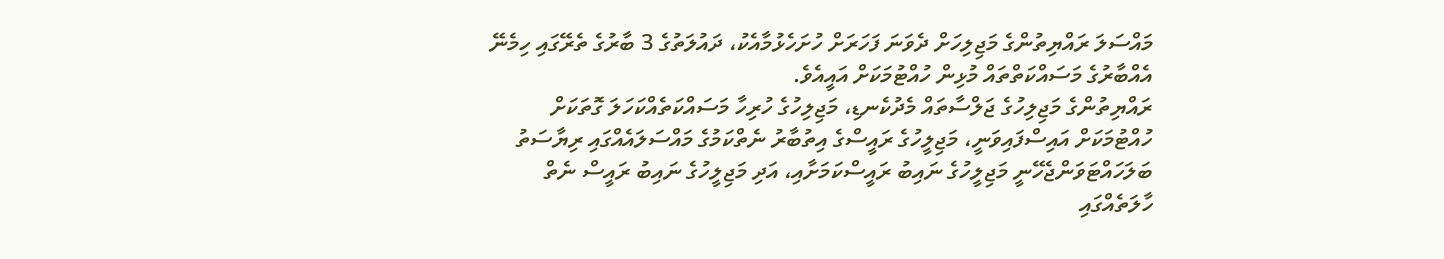މައްސަލަ ރައްޔިތުންގެ މަޖިލިހަށް ދެވަނަ ފަހަރަށް ހުށަހެޅުމާއެކު، ދައުލަތުގެ 3 ބާރުގެ ތެރޭގައި ހިމެނޭ އެއްބާރުގެ މަސައްކަތްތައް މުޅިން ހުއްޓުމަކަށް އައީއެވެ.
ރައްޔިތުންގެ މަޖިލިހުގެ ޖަލްސާތައް މެދުކެނޑި، މަޖިލިހުގެ ހުރިހާ މަސައްކަތެއްކަހަލަ ގޮތަކަށް ހުއްޓުމަކަށް އައިސްފައިވަނީ، މަޖިލީހުގެ ރައީސްގެ އިތުބާރު ނެތްކަމުގެ މައްސަލައެއްގައި ރިޔާސަތު ބަލަހައްޓަވަންޖެހޭނީ މަޖިލީހުގެ ނައިބު ރައީސްކަމަށާއި، އަދި މަޖިލީހުގެ ނައިބު ރައީސް ނެތް ހާލަތެއްގައި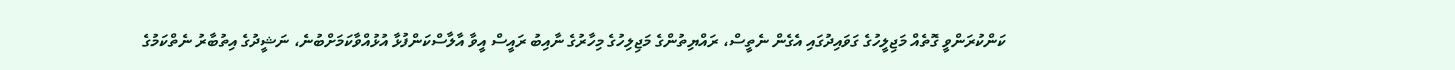ކަންކުރަންވީ ގޮތެއް މަޖިލީހުގެ ގަވައިދުގައި އެގެން ނެތީސް، ރައްޔިތުންގެ މަޖިލިހުގެ މިހާރުގެ ނާއިބު ރައީސް އީވާ އާލާސްކަންފުޅާ އުޅުއްވާކަމަށްބުނެ، ނަޝީދުގެ އިތުބާރު ނެތްކަމުގެ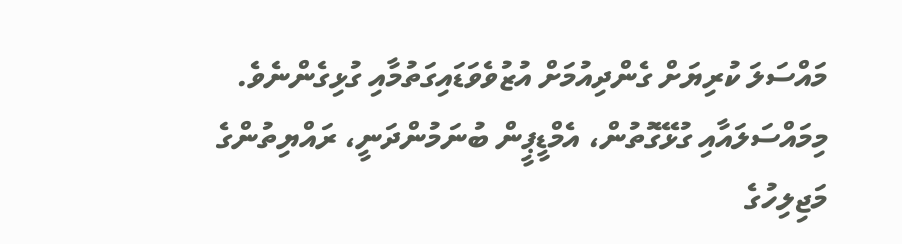މައްސަލަ ކުރިޔަށް ގެންދިއުމަށް އުޒުވެވަޑައިގަތުމާއި ގުޅިގެންނެވެ.
މިމައްސަލައާއި ގުޅޭގޮތުން، އެމްޑީޕީން ބުނަމުންދަނީ، ރައްޔިތުންގެ މަޖިލިހުގެ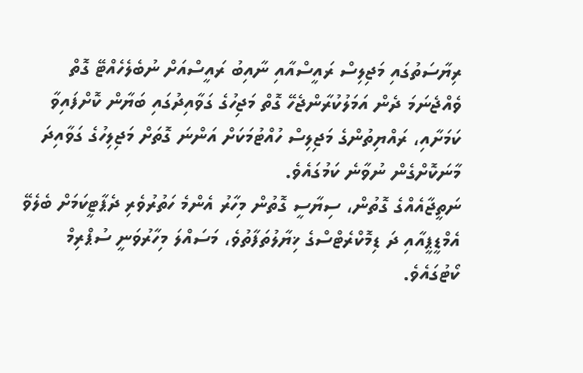ރިޔާސަތުގައި މަޖިލިސް ރައީސްއާއި ނާއިބު ރައީސްއަށް ނުބެލެހެއްޓޭ ގޮތް ވެއްޖެނަމަ ދެން އަމަލުކުރާންޖެހޭ ގޮތް މަޖިހުގެ ގަވާއިދުގައި ބަޔާން ކޮށްފައިވާ ކަމަށާއި، ރައްޔިތުންގެ މަޖިލިސް ހުއްޓުމަކަށް އަންނަ ގޮތަށް މަޖިލިހުގެ ގަވާއިދަ މާނަކޮށްގެން ނުވާނެ ކަމުގައެވެ.
ނަތީޖާއެއްގެ ގޮތުން، ސިޔާސީ ގޮތުން މިހާރު އެންމެ ހަތުރުވެރި ދެޕާޓީކަމަށް ބެލެވޭ އެމްޑީޕީއާއި ދަ ޑިމޮކްރެޓްސްގެ ޚިޔާލުތަފާތުވެ، މަސައްލަ މިހާރުވަނީ ސުޕްރިމް ކޯޓުގައެވެ.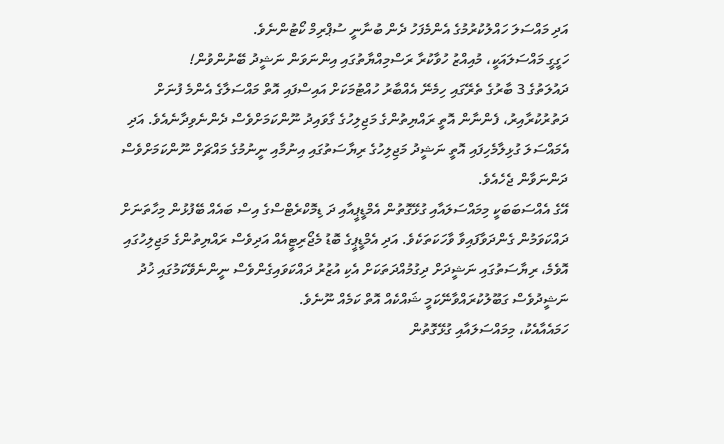އަދި މައްސަލަ ހައްލުކުރުމުގެ އެންމެފަހު ދެން ބުނާނީ ސުޕްރިމް ކޯޓުންނެވެ.
ހަގީގީ މައްސަލައަކީ، މުއިއްޒު ހުވާކުރާ ރަސްމިއްޔާތުގައި އިންނަވަން ނަޝީދު ބޭނުންވުން!
ދައުލަތުގެ 3 ބާރުގެ ތެރޭގައި ހިމެނޭ އެއްބާރު ހުއްޓުމަކަށް އައިސްފައި އޮތް މައްސަލާގެ އެންމެ ފުނަށް ދަތުރުކުރާއިރު، ފެންނާން އޮތީ ރައްޔިތުންގެ މަޖިލިހުގެ ގާވައިދު ނޫންކަމަށްވެސް ދެންނެވިދާނެއެވެ. އަދި އެމައްސަލަ ގުޅިލާމެހިފައި އޮތީ ނަޝީދު މަޖިލިހުގެ ރިޔާސަތުގައި އިނުމާއި ނީނުމުގެ މައްޗަށް ނޫންކަމަށްވެސް ދަންނަވާން ޖެހެއެވެ.
އޭގެ އެއްސަބަބަކީ މިމައްސަލައާއި ގުޅޭގޮތުން އެމްޑީޕީއާއި ދަ ޑިމޮކްރެޓްސްގެ އިސް ބައެއް ބޭފުޅުން މިހާތަނަށް ދައްކަވަމުން ގެންދަވާފައިވާ ވާހަކަތަކެވެ. އަދި އެމްޑީޕީގެ ބޮޑު މެޖޯރިޓީއެއް އަދިވެސް ރައްޔިތުންގެ މަޖިލިހުގައި އޮވެމެ، ރިޔާސަތުގައި ނަޝީދަށް ދިގުމުއްދަތަކަށް އެކި އުޒުރު ދައްކަވައިގެންވެސް ނީންނެވޭކަމުގައި ޚުދު ނަޝީދުވެސް ގަބޫލުކުރައްވާނޭކަމީ ޝައްކެއް އޮތް ކަމެއް ނޫނެވެ.
ހަމައެއާއެކު، މިމައްސަލައާއި ގުޅޭގޮތުން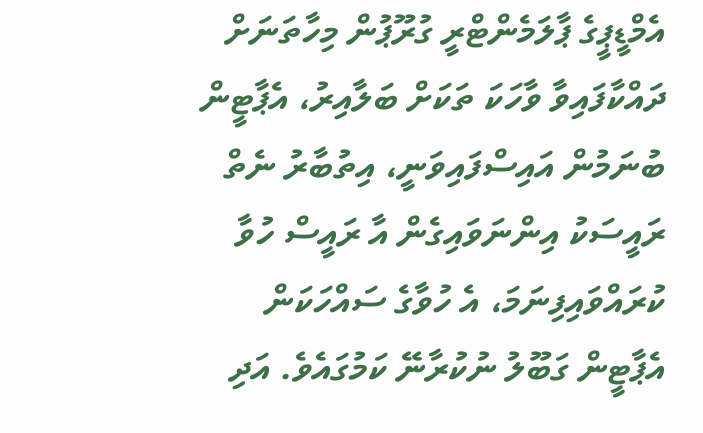އެމްޑީޕީގެ ޕާލަމެންޓްރީ ގުރޫޕުން މިހާތަނަށް ދައްކާފައިވާ ވާހަކަ ތަކަށް ބަލާއިރު، އެޕާޓީން ބުނަމުން އައިސްފައިވަނީ، އިތުބާރު ނެތް ރައީސަކު އިންނަވައިގެން އާ ރައީސް ހުވާ ކުރައްވައިފިނަމަ، އެ ހުވާގެ ސައްހަކަން އެޕާޓީން ގަބޫލު ނުކުރާނޭ ކަމުގައެވެ. އަދި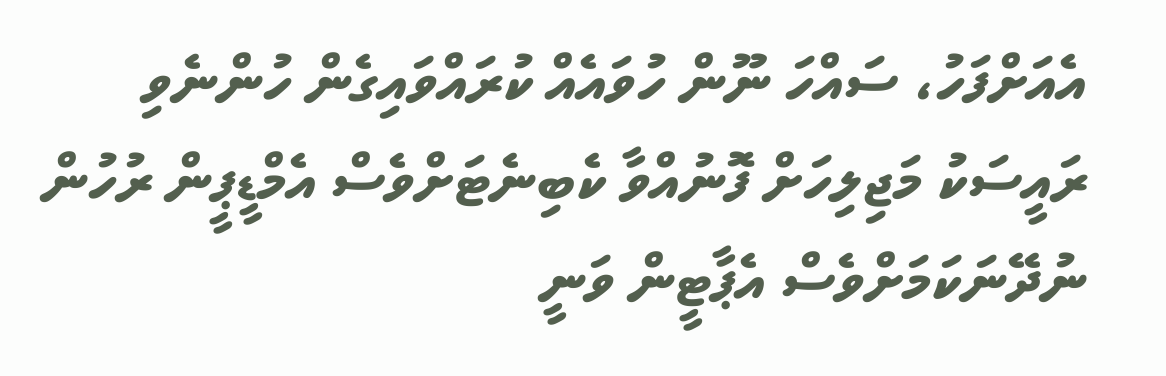އެއަށްފަހު، ސައްހަ ނޫން ހުވައެއް ކުރައްވައިގެން ހުންނެވި ރައީސަކު މަޖިލިހަށް ފޮނުއްވާ ކެބިނެޓަށްވެސް އެމްޑީޕީން ރުހުން ނުދޭނަކަމަށްވެސް އެޕާޓީން ވަނީ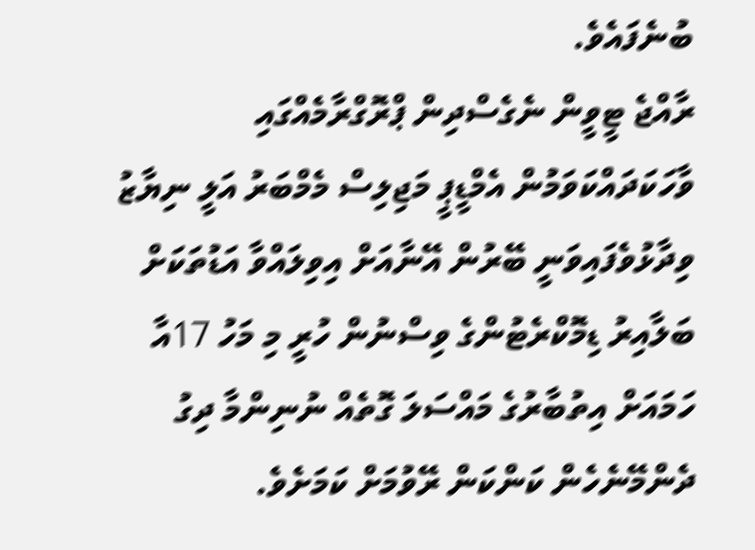ބުނެފައެވެ.
ރާއްޖެ ޓީވީން ނެގެސްދިން ޕްރޮގްރާމެއްގައި ވާހަކަދައްކަވަމުން އެމްޑީޕީ މަޖިލިސް މެމްބަރު އަލީ ނިޔާޒު ވިދާޅުވެފައިވަނީ ބޭރުން އޭނާއަށް އިވިލައްވާ އަޑުތަކަށް ބަލާއިރު ޑިމޮކްރެޓުންގެ ވިސްނުން ހުރީ މި މަހު 17އާ ހަމައަށް އިތުބާރުގެ މައްސަލަ ގޮތެއް ނުނިންމާ ދިގު ދެންމޭނެހެން ކަންކަން ރޭވުމަށް ކަމަށެވެ.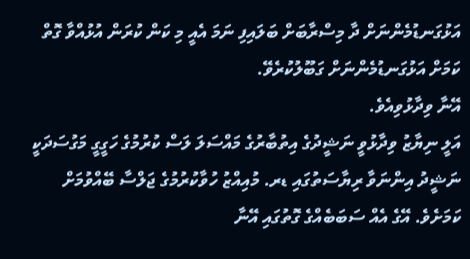އަޅުގަނޑުމެންނަށް ދާ މިސްރާބަށް ބަލައިފި ނަމަ އެއީ މި ކަން ކުރަން އުޅުއްވާ ގޮތް ކަމަށް އަޅުގަނޑުމެންނަށް ގަބޫލުކުރެވޭ.
އޭނާ ވިދާޅުވިއެވެ.
އަލީ ނިޔާޒު ވިދާޅުވީ ނަޝީދުގެ އިތުބާރުގެ މައްސަލަ ލަސް ކުރުމުގެ ހަގީގީ މަގުސަދަކީ ނަޝީދު އިންނަވާ ރިޔާސަތުގައި ޑރ. މުއިއްޒު ހުވާކުރުމުގެ ޖަލްސާ ބޭއްވުމަށް ކަމަށެވެ. އޭގެ އެއް ސަބަބެއްގެ ގޮތުގައި އޭނާ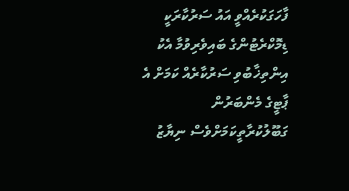ފާހަގަކުރެއްވީ އައު ސަރުކާރަކީ ޑިމޮކްރެޓުންގެ ބައިވެރިވުމާ އެކު އިންތިޚާބުވި ސަރުކާރެއް ކަމަށް އެ ޕާޓީގެ މެންބަރުން ގަބޫލުކުރާތީކަމަށްވެސް ނިޔާޒު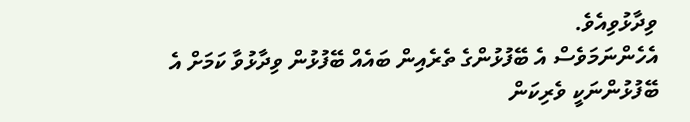ވިދާޅުވިއެވެ.
އެހެންނަމަވެސް އެ ބޭފުޅުންގެ ތެރެއިން ބައެއް ބޭފުޅުން ވިދާޅުވާ ކަމަށް އެ ބޭފުޅުންނަކީ ވެރިކަން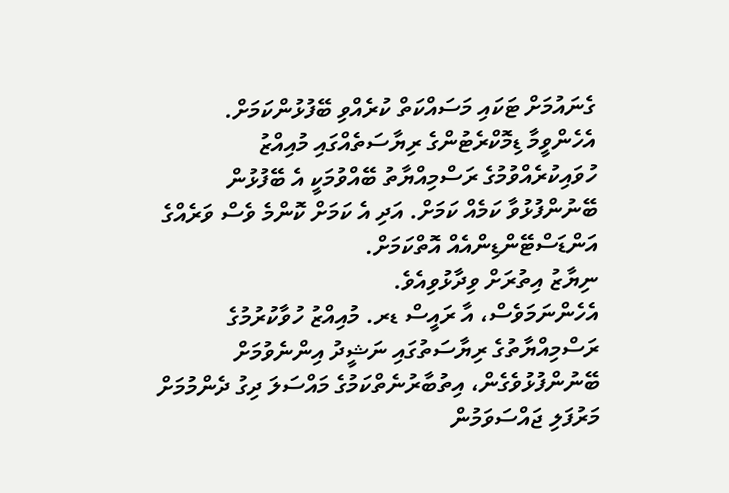ގެނައުމަށް ޓަކައި މަސައްކަތް ކުރެއްވި ބޭފުޅުންކަމަށް. އެހެންވީމާ ޑިމޮކްރެޓުންގެ ރިޔާސަތެއްގައި މުއިއްޒު ހުވައިކުރެއްވުމުގެ ރަސްމިއްޔާތު ބޭއްވުމަކީ އެ ބޭފުޅުން ބޭނުންފުޅުވާ ކަމެއް ކަމަށް. އަދި އެ ކަމަށް ކޮންމެ ވެސް ވަރެއްގެ އަންޑަސްޓޭންޑިންއެއް އޮތްކަމަށް.
ނިޔާޒު އިތުރަށް ވިދާޅުވިއެވެ.
އެހެންނަމަވެސް، އާ ރައީސް ޑރ. މުއިއްޒު ހުވާކުރުމުގެ ރަސްމިއްޔާތުގެ ރިޔާސަތުގައި ނަޝީދު އިންނެވުމަށް ބޭނުންފުޅުވެގެން، އިތުބާރުނެތްކަމުގެ މައްސަލަ ދިގު ދެންމުމަށް މަރުފަލި ޖައްސަވަމުން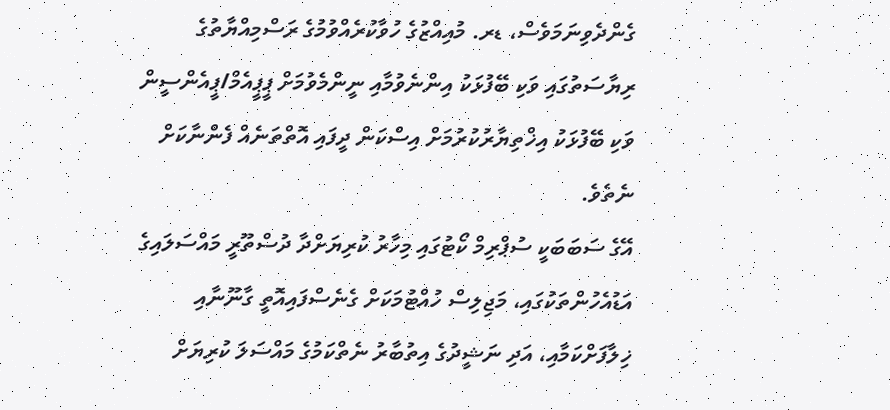ގެންދެވިނަމަވެސް، ޑރ. މުއިއްޒުގެ ހުވާކުރެއްވުމުގެ ރަސްމިއްޔާތުގެ ރިޔާސަތުގައި ވަކި ބޭފުޅަކު އިންނެވުމާއި ނީންމެވުމަށް ޕީޕީއެމް/ޕީއެންސީން ވަކި ބޭފުޅަކު އިޚްތިޔާރުކުރުމަށް އިސްކަން ދީފައި އޮތްތަނެއް ފެންނާކަށް ނެތެވެ.
އޭގެ ސަބަބަކީ ސުޕްރިމް ކޯޓުގައި މިހާރު ކުރިޔަށްދާ ދުސްތޫރީ މައްސަލައިގެ އަޑުއެހުންތަކުގައި، މަޖިލިސް ހުއްޓުމަކަށް ގެނެސްފައިއޮތީ ގާނޫނާއި ޚިލާފަށްކަމާއި، އަދި ނަޝީދުގެ އިތުބާރު ނެތްކަމުގެ މައްސަލަ ކުރިޔަށް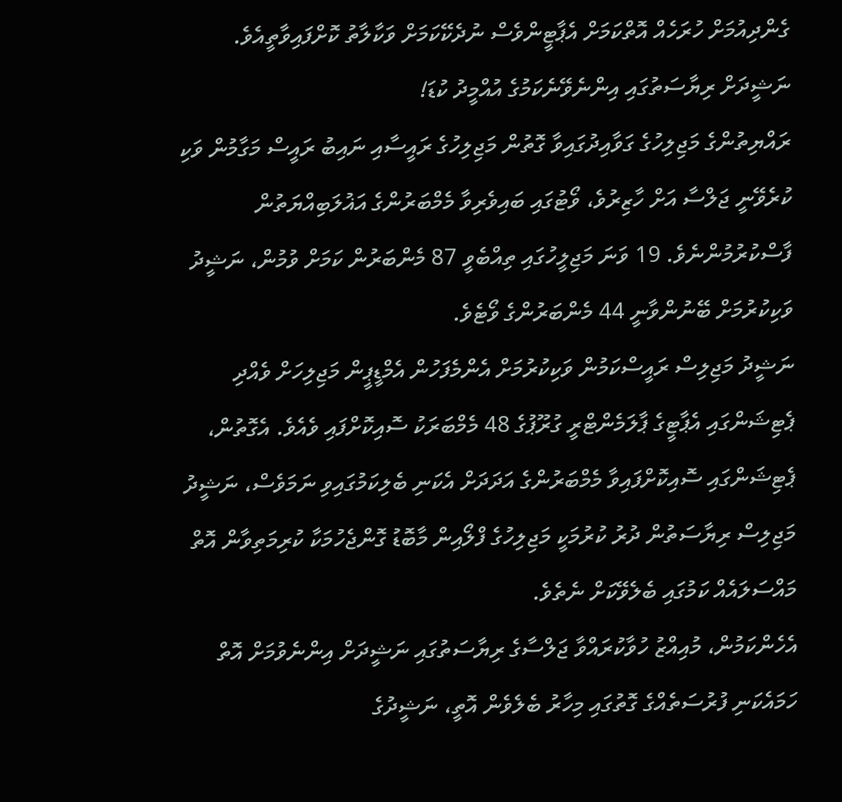ގެންދިއުމަށް ހުރަހެއް އޮތްކަމަށް އެޕާޓީންވެސް ނުދެކޭކަމަށް ވަކާލާތު ކޮށްފައިވާތީއެވެ.
ނަޝީދަށް ރިޔާސަތުގައި އިންނެވޭނެކަމުގެ އުއްމީދު ކުޑަ!
ރައްޔިތުންގެ މަޖިލިހުގެ ގަވާއިދުގައިވާ ގޮތުން މަޖިލިހުގެ ރައީސާއި ނައިބު ރައީސް މަގާމުން ވަކި ކުރެވޭނީ ޖަލްސާ އަށް ހާޒިރުވެ، ވޯޓުގައި ބައިވެރިވާ މެމްބަރުންގެ އަޣުލަބިއްޔަތުން ފާސްކުރުމުންނެވެ. 19 ވަނަ މަޖިލީހުގައި ތިއްބެވީ 87 މެންބަރުން ކަމަށް ވުމުން، ނަޝީދު ވަކިކުރުމަށް ބޭނުންވާނީ 44 މެންބަރުންގެ ވޯޓެވެ.
ނަޝީދު މަޖިލިސް ރައީސްކަމުން ވަކިކުރުމަށް އެންމެފަހުން އެމްޑީޕީން މަޖިލިހަށް ވެއްދި ޕެޓިޝަންގައި އެޕާޓީގެ ޕާލަމެންޓްރީ ގުރޫޕުގެ 48 މެމްބަރަކު ސޮއިކޮށްފައި ވެއެވެ. އެގޮތުން، ޕެޓިޝަންގައި ސޮއިކޮށްފައިވާ މެމްބަރުންގެ އަދަދަށް އެކަނި ބެލިކަމުގައިވި ނަމަވެސް، ނަޝީދު މަޖިލިސް ރިޔާސަތުން ދުރު ކުރުމަކީ މަޖިލިހުގެ ފްލޯއިން މާބޮޑު ގޮންޖެހުމަކާ ކުރިމަތިވާން އޮތް މައްސަލައެއް ކަމުގައި ބެލެވޭކަށް ނެތެވެ.
އެހެންކަމުން، މުއިއްޒު ހުވާކުރައްވާ ޖަލްސާގެ ރިޔާސަތުގައި ނަޝީދަށް އިންނެވުމަށް އޮތް ހަމައެކަނި ފުރުސަތެއްގެ ގޮތުގައި މިހާރު ބެލެވެން އޮތީ، ނަޝީދުގެ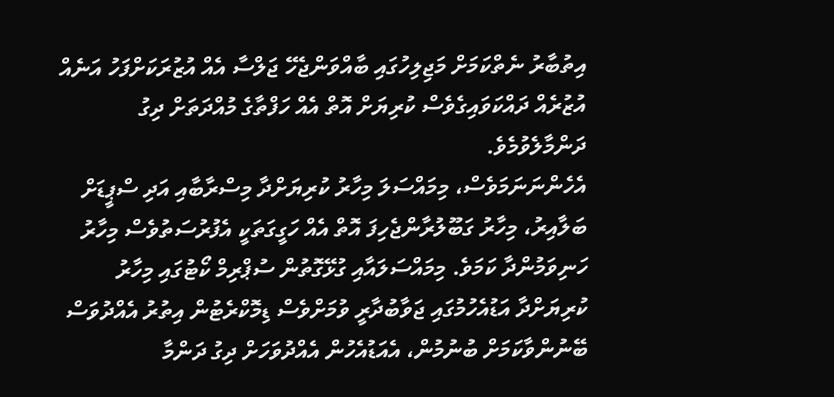އިތުބާރު ނެތްކަމަށް މަޖިލިހުގައި ބާއްވަންޖެހޭ ޖަލްސާ އެއް އުޒުރަކަށްފަހު އަނެއް އުޒުރެއް ދައްކަވައިގެވެސް ކުރިޔަށް އޮތް އެއް ހަފްތާގެ މުއްދަތަށް ދިގު ދަންމާލެވުމެވެ.
އެހެންނަނަމަވެސް، މިމައްސަލަ މިހާރު ކުރިޔަށްދާ މިސްރާބާއި އަދި ސްޕީޑަށް ބަލާއިރު، މިހާރު ގަބޫލުރާންޖެހިފަ އޮތް އެއް ހަގީގަތަކީ އެފުރުސަތުވެސް މިހާރު ހަނިވަމުންދާ ކަމަވެ. މިމައްސަލައާއި ގުޅޭގޮތުން ސުޕްރިމް ކޯޓުގައި މިހާރު ކުރިޔަށްދާ އަޑުއެހުމުގައި ޖަވާބުދާރީ ވުމަށްވެސް ޑިމޮކްރެޓުން އިތުރު އެއްދުވަސް ބޭނުންވާކަމަށް ބުނުމުން، އެއަޑުއެހުން އެއްދުވަހަށް ދިގު ދަންމާ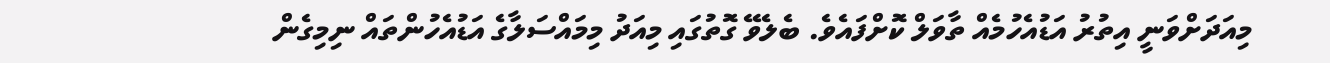މިއަދަށްވަނީ އިތުރު އަޑުއެހުމެއް ތާވަލް ކޮށްފައެވެ. ބެލެވޭ ގޮތުގައި މިއަދު މިމައްސަލާގެ އަޑުއެހުންތައް ނިމިގެން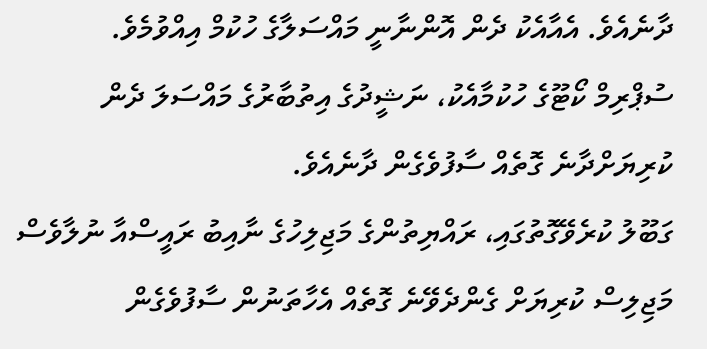ދާނެއެވެ. އެއާއެކު ދެން އޮންނާނީ މައްސަލާގެ ހުކުމް އިއްވުމެވެ.
ސުޕްރިމް ކޯޓޫގެ ހުކުމާއެކު، ނަޝީދުގެ އިތުބާރުގެ މައްސަލަ ދެން ކުރިޔަށްދާނެ ގޮތެއް ސާފުވެގެން ދާނެއެވެ.
ގަބޫލު ކުރެވޭގޮތުގައި، ރައްޔިތުންގެ މަޖިލިހުގެ ނާއިބު ރައީސްއާ ނުލާވެސް މަޖިލިސް ކުރިޔަށް ގެންދެވޭނެ ގޮތެއް އެހާތަނުން ސާފުވެގެން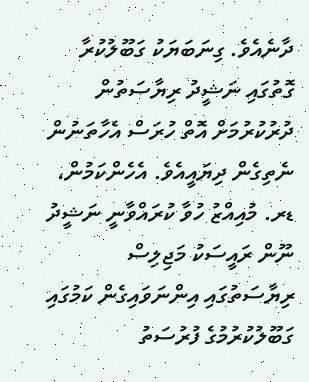ދާނެއެވެ. ގިނަބަޔަކު ގަބޫލުކުރާ ގޮތުގައި ނަޝީދު ރިޔާސަތުން ދުރުކުރުމަށް އޮތް ހުރަސް އެހާތަނުން ނެތިގެން ދިޔައީއެވެ. އެހެންކަމުން، ޑރ. މުއިއްޒު ހުވާ ކުރައްވާނީ ނަޝީދު ނޫން ރައީސަކު މަޖިލިސް ރިޔާސަތުގައި އިންނަވައިގެން ކަމުގައި ގަބޫލުކުރުމުގެ ފުރުސަތު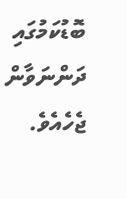ބޮޑުކަމުގައި ދަންނަވާން ޖެހެއެވެ.